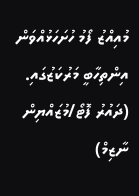މުއިއްޒު ފޯމު ހުށަހަޅުއްވަން އިންތިހާބީ މަރުކަޒުގައި. (ދައުރު ފޮޓޯ/މުޒައްޔިން ނާޒިމް)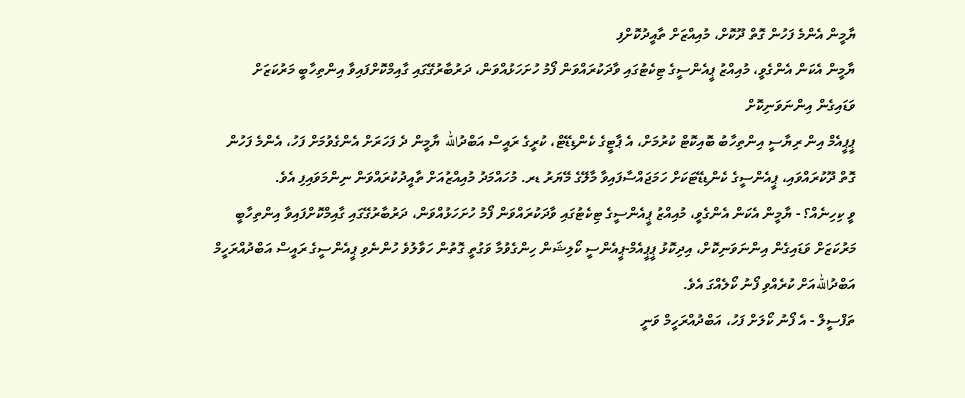ޔާމީން އެންމެ ފަހުން ގޮތް ދޫކޮށް، މުއިއްޒަށް ތާއީދުކޮށްފި
ޔާމީން އެކަން އެންގެވީ، މުއިއްޒު ޕީއެންސީގެ ޓިކެޓުގައި ވާދަކުރައްވަން ފޯމު ހުށަހަޅުއްވަން، ދަރުބާރުގޭގައި ގާއިމްކޮށްފައިވާ އިންތިހާބީ މަރުކަޒަށް ވަޑައިގެން އިންނަވަނިކޮށް
ޕީޕީއެމް އިން ރިޔާސީ އިންތިހާބު ބޮއިކޮޓް ކުރުމަށް، އެ ޕާޓީގެ ކެންޑިޑޭޓް، ކުރީގެ ރައީސް އަބްދުالله ޔާމީން ދެ ފަހަރަށް އެންގެވުމަށް ފަހު، އެންމެ ފަހުން ގޮތް ދޫކުރައްވައި، ޕީއެންސީގެ ކެންޑިޑޭޓަކަށް ހަމަޖައްސާފައިވާ މާލޭގެ މޭޔަރު ޑރ. މުހައްމަދު މުއިއްޒުއަށް ތާއީދުކުރައްވަން ނިންމަވައިފި އެވެ.
ވީ ކިހިނެއް؟ - ޔާމީން އެކަން އެންގެވީ، މުއިއްޒު ޕީއެންސީގެ ޓިކެޓުގައި ވާދަކުރައްވަން ފޯމު ހުށަހަޅުއްވަން، ދަރުބާރުގޭގައި ގާއިމްކޮށްފައިވާ އިންތިހާބީ މަރުކަޒަށް ވަޑައިގެން އިންނަވަނިކޮށް، އިދިކޮޅު ޕީޕީއެމް-ޕީއެންސީ ކޯލިޝަން ހިންގެވުމާ ވަގުތީ ގޮތުން ހަވާލުވެ ހުންނެވި ޕީއެންސީގެ ރައީސް އަބްދުއްރަހީމް އަބްދުاللهއަށް ކުރެއްވި ފޯނު ކޯލެއްގަ އެވެ.
ތަފްސީލް - އެ ފޯނު ކޯލަށް ފަހު، އަބްދުއްރަހީމް ވަނީ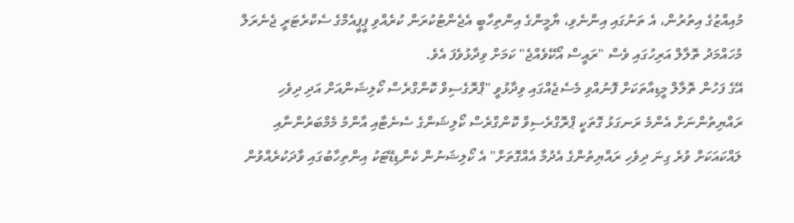މުއިއްޒުގެ އިތުރުން، އެ ތަނުގައި އިންނެވި، ޔާމީންގެ އިންތިހާބީ އެޖެންޓުކުރަން ކުރެއްވި ޕީޕީއެމްގެ ސެކްރެޓަރީ ޖެނެރަލް މުހައްމަދު ތޮލާލް އަރިހުގައި ވެސް "ރައީސް އޯކޭވެއްޖެ" ކަމަށް ވިދާޅުވެފަ އެވެ.
އޭގެ ފަހުން ތޮލާލް މީޑިއާތަކަށް ފޮނުއްވި މެސެޖެއްގައި ވިދާޅުވީ "ޕްރޮގެސިވް ކޮންގްރެސް ކޯލިޝަންއަށް އަދި ދިވެހި ރައްޔިތުންނަށް އެންމެ ރަނގަޅު ގޮތަކީ ޕްރޮގްރެސިވް ކޮންގްރެސް ކޯލިޝަންގެ ސެނެޓާއި އާންމު މެމްބަރުންނާއި ލައްކައަކަށް ވުރެ ގިނަ ދިވެހި ރައްޔިތުންގެ އެދުމާ އެއްގޮތަށް" އެ ކޯލިޝަނުން ކެންޑިޑޭޓަކު އިންތިހާބުގައި ވާދަކުރެއްވުން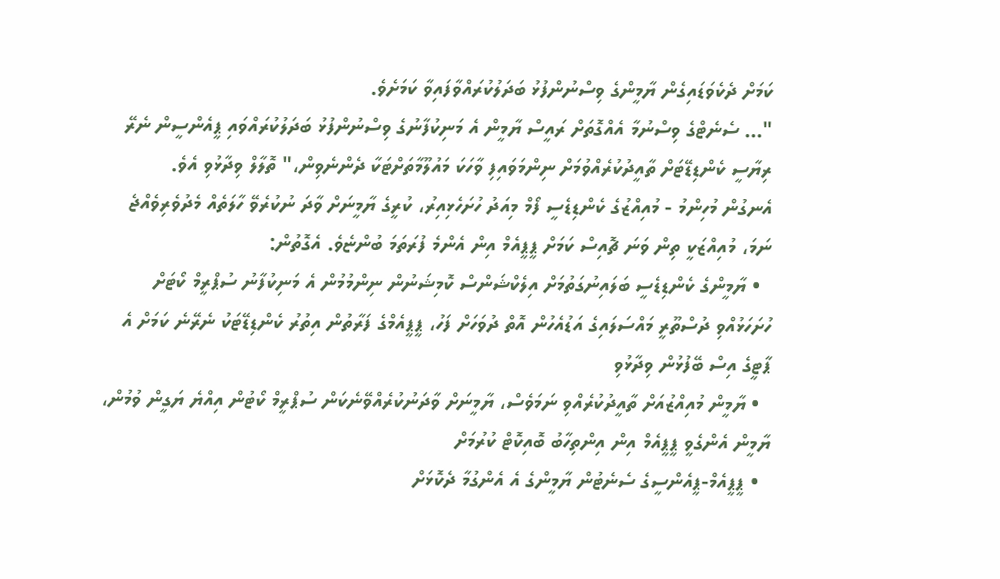ކަމަށް ދެކެވަޑައިގެން ޔާމީންގެ ވިސްނުންފުޅު ބަދަލުކުރައްވާފައިވާ ކަމަށެވެ.
"... ސެނެޓްގެ ވިސްނުމާ އެއްގޮތަށް ރައީސް ޔާމީން އެ މަނިކުފާނުގެ ވިސްނުންފުޅު ބަދަލުކުރައްވައި ޕީއެންސީން ނެރޭ ރިޔާސީ ކެންޑިޑޭޓަށް ތާއީދުކުރެއްވުމަށް ނިންމަވައިފި ވާހަކަ މައުލޫމާތަށްޓަކާ ދެންނެވިން،" ތޮލާލް ވިދާޅުވި އެވެ.
އެނގުން މުހިންމު - މުއިއްޒުގެ ކެންޑިޑެސީ ފޯމް މިއަދު ހުށަހެޅިއިރު، ކުރީގެ ޔާމީނަށް ވާދަ ނުކުރެވޭ ހާލަތެއް މެދުވެރިވެއްޖެ ނަމަ، މުއިއްޒަކީ ތިން ވަނަ ޗޮއިސް ކަމަށް ޕީޕީއެމް އިން އެންމެ ފުރަތަމަ ބުންޏެވެ. އެގޮތުން:
  • ޔާމީންގެ ކެންޑިޑެސީ ބަލައިނުގަތުމަށް އިލެކްޝަންސް ކޮމިޝަނުން ނިންމުމުން އެ މަނިކުފާނު ސުޕްރީމް ކޯޓަށް ހުށަހަޅުއްވި ދުސްތޫރީ މައްސަލައިގެ އަޑުއެހުން އޮތް ދުވަހަށް ފަހު، ޕީޕީއެމްގެ ފަރާތުން އިތުރު ކެންޑިޑޭޓަކު ނެރޭނެ ކަމަށް އެ ޕާޓީގެ އިސް ބޭފުޅުން ވިދާޅުވި
  • ޔާމީން މުއިއްޒުއަށް ތާއީދުކުރެއްވި ނަމަވެސް، ޔާމީނަށް ވާދަނުކުރެއްވޭނެކަން ސުޕްރީމް ކޯޓުން އިއްޔެ ޔަގީން ވުމުން، ޔާމީން އެންގެވީ ޕީޕީއެމް އިން އިންތިހާބު ބޮއިކޮޓް ކުރުމަށް
  • ޕީޕީއެމް-ޕީއެންސީގެ ސެނެޓުން ޔާމީންގެ އެ އެންގުމާ ދެކޮޅަށް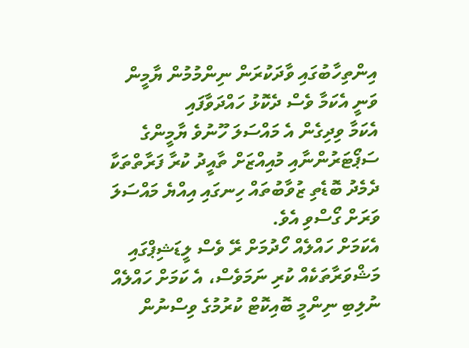އިންތިހާބުގައި ވާދަކުރަން ނިންމުމުން ޔާމީން ވަނީ އެކަމާ ވެސް ދެކޮޅު ހައްދަވާފައި
އެކަމާ ވިދިގެން އެ މައްސަލަ ހޫނުވެ ޔާމީންގެ ސަޕޯޓަރުންނާއި މުއިއްޒަށް ތާއީދު ކުރާ ފަރާތްތަކާ ދެމެދު ބޮޑެތި ޒުވާބުތައް ހިނގައި އިއްޔެ މައްސަލަ ވަރަށް ގޯސްވި އެވެ.
އެކަމަށް ހައްލެއް ހޯދުމަށް ރޭ ވެސް ލީޑަޝިޕްގައި މަޝްވަރާތަކެއް ކުރި ނަމަވެސް، އެ ކަމަށް ހައްލެއް ނުލިބި ނިންމީ ބޮއިކޮޓް ކުރުމުގެ ވިސްނުން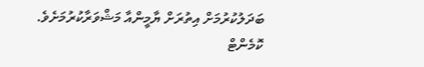ބަދަލުކުރުމަށް އިތުރަށް ޔާމީންއާ މަޝްވަރާކުރުމަށެވެ.
ކޮމެންޓް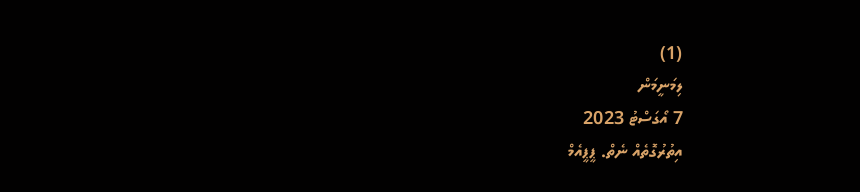(1)
ލިމަނީމަން
7 އޯގަސްޓު 2023
އިތުރުގޮތެއް ނެތް. ޕީޕީއެމް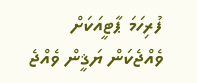ފުރިހަމަ ޕާޓީއަކަށް ވެއްޖެކަން ޔަޤީން ވެއްޖެ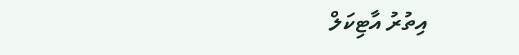އިތުރު އާޓިކަލް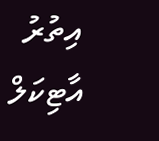އިތުރު އާޓިކަލް